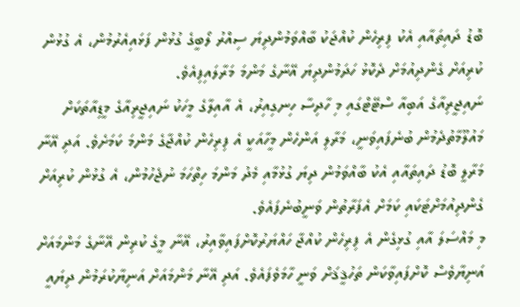ބޮޑު ދައިތައާއި އެކު ފިރިހެން ކުއްޖަކު ބާއްވަމުންދިޔަ ސިއްރު ލޯބީގެ ގުޅުން ފަޅައިއެރުމުން، އެ ގުޅުން ކުރިއަށް ގެންދިއުމަށް ދެކޮޅު ހަދަމުންދިޔަ އޭނާގެ މަންމަ މަރާލައިފިއެވެ.
ނައިޖީރިއާގެ އަބިއާ ސްޓޭޓްގައި މި ހާދިސާ ހިނގިއިރު، އެ އާއިލާގެ މީހަކު ނައިޖީރިއާގެ މީޑިއާތަކަށް މައުލޫމާތުދެމުން ބުނެފައިވަނީ، މަރާލި އަންހެން މީހާއަކީ އެ ފިރިހެން ކުއްޖާގެ މަންމަ ކަމަށެވެ. އަދި އޭނާ މަރާލީ ބޮޑު ދައިތައާއި އެކު ބާއްވަމުން ދިޔަ ގުޅުމާއި މެދު މަންމަ ހިތްހަމަ ނުޖެހުމުން، އެ ގުޅުން ކުރިއަށް ގެންދިއުމަށްޓަކައި ކަމަށް އެފަރާތުން ވަނީބުނެފައެވެ.
މި މައްސަލަ އާއި ގުޅިގެން އެ ފިރިހެން ކުއްޖާ ހައްޔަރުކޮށްފައިވާއިރު، އޭނާ މީގެ ކުރިން އޭނާގެ މަންމައަށް އަނިޔާވެސް ކޮށްފައިވާކަން ތަހުޤީޤަށް ވަނީ ހާމަވެފައެވެ. އަދި އޭނާ މަންމައަށް އަނިޔާކުރަމުން ދިޔައީ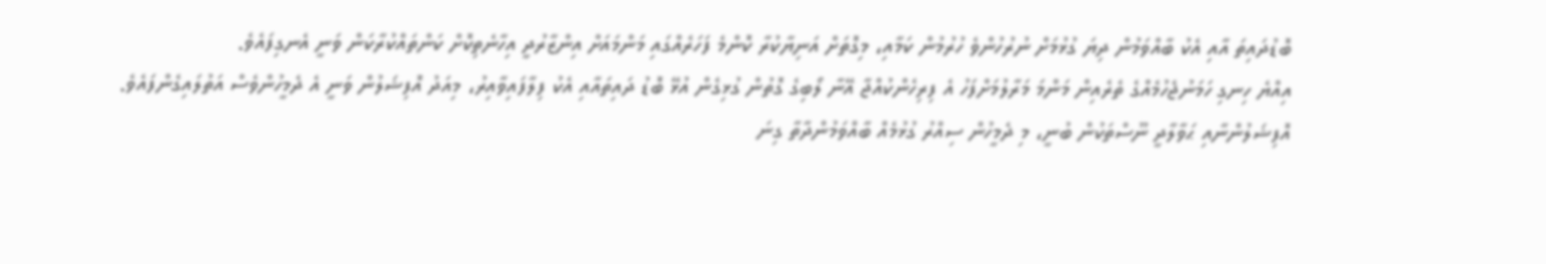ބޮޑުދައިތަ އާއި އެކު ބާއްވަމުން ދިޔަ ގުޅުމަށް ނުރުހުންވެ ހުރުމުން ކަމާއި، މިގޮތަށް އަނިޔާކުރާ ކޮންމެ ފަހަރެއްގައި މަންމައަށް އިންޒާރުދީ އިހާނެތިކޮށް ކަންތައްކުރާކަން ވަނީ އެނގިފައެވެ.
އިއްޔެ ހިނގި ހަމަނުޖެހުމެއްގެ ތެރެއިން މަންމަ މަރާލުމަށްފަހު އެ ފިރިހެންކުއްޖާ އޭނާ ލޯބިގެ ގޮތުން ގުޅިގެން އުޅޭ ބޮޑު ދައިތައާއި އެކު ފިލާފައިވާއިރު، މިއަދު އޮފިޝަލުން ވަނީ އެ ދެމީހުންވެސް އަތުލައިގެންފައެވެ. އޮފިޝަލުންނާއި ޙަވާލާދީ ނޫސްތަކުން ބުނީ، މި ދެމީހުން ސިއްރު ގުޅުމެއް ބާއްވަމުންދާތާ ގިނަ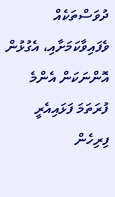ދުވަސްތަކެއް ވެފައިވާކަމަށާއި، އެގުޅުން އޮންނަކަން އެންމެ ފުރަތަމަ ފަޅައިއެރީ ފިރިހެން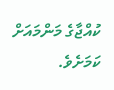ކުއްޖާގެ މަންމައަށް ކަމަށެވެ.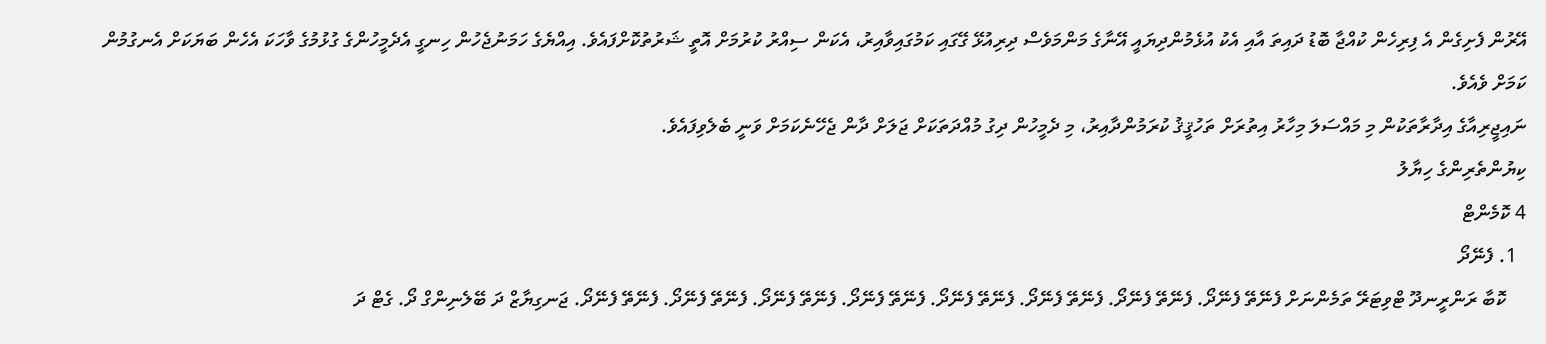އޭރުން ފެށިގެން އެ ފިރިހެން ކުއްޖާ ބޮޑު ދައިތަ އާއި އެކު އުޅެމުންދިޔައީ އޭނާގެ މަންމަވެސް ދިރިއުޅޭ ގޭގައި ކަމުގައިވާއިރު، އެކަން ސިއްރު ކުރުމަށް އޮތީ ޝަރުތުކޮށްފައެވެ. އިއްޔެގެ ހަމަނުޖެހުން ހިނގީ އެދެމީހުންގެ ގުޅުމުގެ ވާހަކަ އެހެން ބަޔަކަށް އެނގުމުން ކަމަށް ވެއެވެ.
ނައިޖީރިއާގެ އިދާރާތަކުން މި މައްސަލަ މިހާރު އިތުރަށް ތަހުޤީޤު ކުރަމުންދާއިރު، މި ދެމީހުން ދިގު މުއްދަތަކަށް ޖަލަށް ދާން ޖެހޭނެކަމަށް ވަނީ ބެލެވިފައެވެ.
ކިޔުންތެރިންގެ ހިޔާލު
4 ކޮމެންޓް
  1. ފެނޭދޯ
    ކޮބާ ރަންރީނދޫ ޓްވިޓަރޭ ތަމެންނަށް ފެނޭތޭ ފެނޭދޯ. ފެނޭތޭ ފެނޭދޯ. ފެނޭތޭ ފެނޭދޯ. ފެނޭތޭ ފެނޭދޯ. ފެނޭތޭ ފެނޭދޯ. ފެނޭތޭ ފެނޭދޯ. ފެނޭތޭ ފެނޭދޯ. ފެނޭތޭ ފެނޭދޯ. ޖަނގިޔާޒް ދަ ބޭލެނިންގް ދޯ. ގެޓް ދަ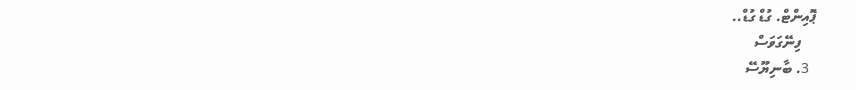ޕޮއިންޓް. ގުޑް ގުޑް..
    ފިނޭގަވަސް
  3. ބާނިޔޫސޭ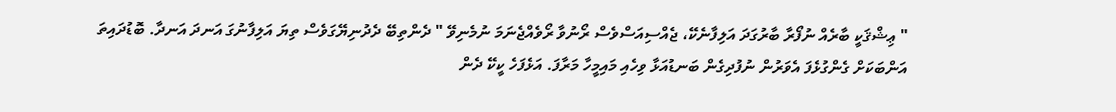" ޢިޝްޤަކީ ބާރެއް ނުފޯރާ ބާރުގަދަ އަލިފާނެކޭ، ޖެއްސިއަސްވެސް ރޯނުވާ ރޯވެއްޖެނަމަ ނުމެނިވޭ " ދެންތިބޭ ދެދުނިޔޭގަވެސް ތިޔަ އަލިފާނުގަ އަނދަ އަނދާ. ބޮޑުދައިތަ އަންބަކަށް ގެންގުޅެފަ އެވަރުން ނުފުދިގެން ބަނޑުއަޅާ ވިހެއި މައިމީހާ މަރާފަ. އަޅެފަހެ ކީކޭ ދެން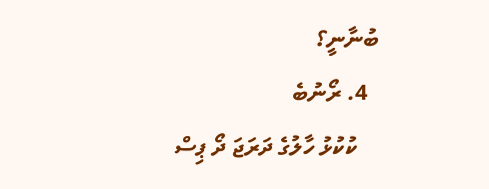ބުނާނީ؟
  4. ރޯނުބެ
    ކުކުޅު ހާލުގެ ދަރަޖަ ދޯ ޕިސް